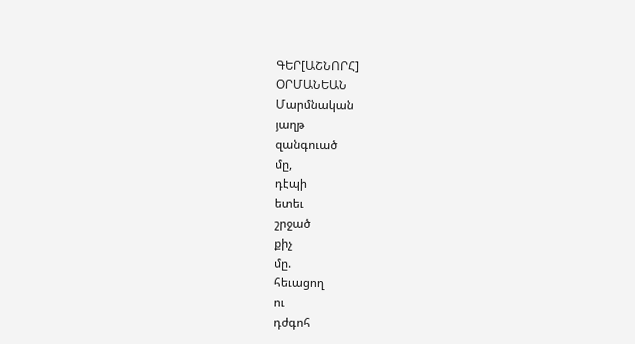ԳԵՐ[ԱՇՆՈՐՀ]
ՕՐՄԱՆԵԱՆ
Մարմնական
յաղթ
զանգուած
մը,
դէպի
ետեւ
շրջած
քիչ
մը.
հեւացող
ու
դժգոհ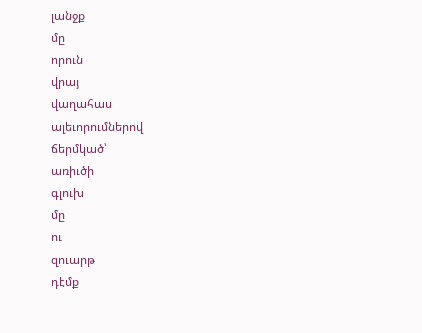լանջք
մը
որուն
վրայ
վաղահաս
ալեւորումներով
ճերմկած՝
առիւծի
գլուխ
մը
ու
զուարթ
դէմք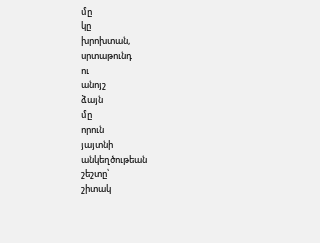մը
կը
խրոխտան,
սրտաթունդ
ու
անոյշ
ձայն
մը
որուն
յայտնի
անկեղծութեան
շեշտը՝
շիտակ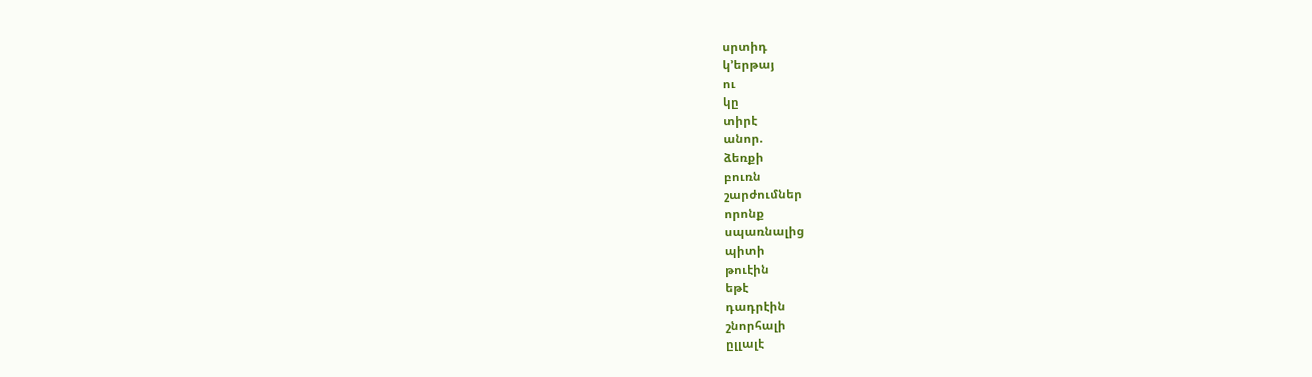սրտիդ
կ՚երթայ
ու
կը
տիրէ
անոր.
ձեռքի
բուռն
շարժումներ
որոնք
սպառնալից
պիտի
թուէին
եթէ
դադրէին
շնորհալի
ըլլալէ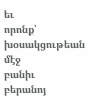եւ
որոնք՝
խօսակցութեան
մէջ
բանիւ
բերանոյ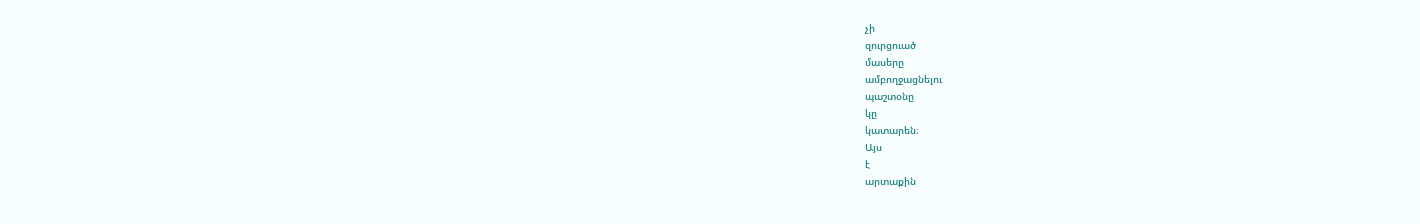չի
զուրցուած
մասերը
ամբողջացնելու
պաշտօնը
կը
կատարեն։
Այս
է
արտաքին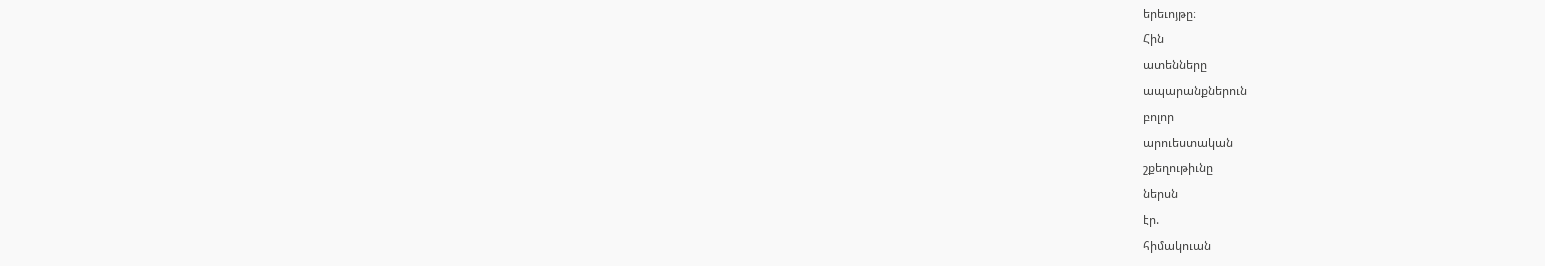երեւոյթը։
Հին
ատենները
ապարանքներուն
բոլոր
արուեստական
շքեղութիւնը
ներսն
էր.
հիմակուան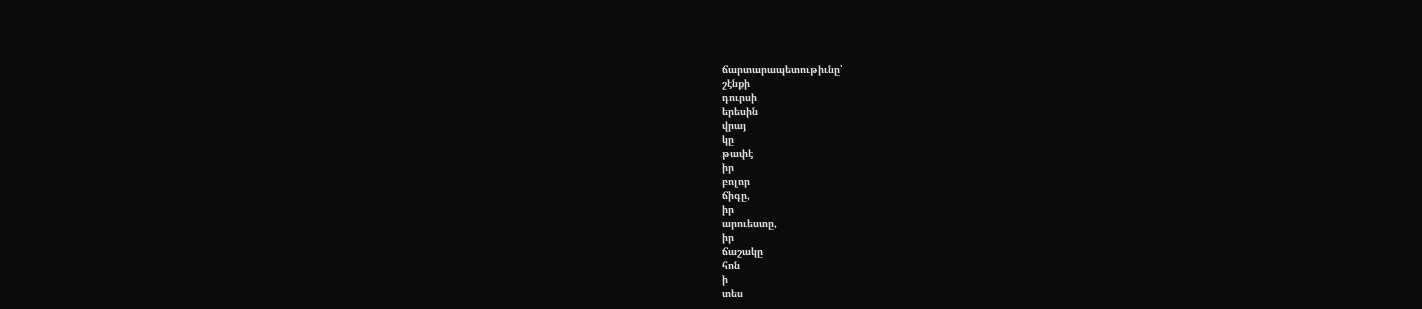ճարտարապետութիւնը՝
շէնքի
դուրսի
երեսին
վրայ
կը
թափէ
իր
բոլոր
ճիգը,
իր
արուեստը,
իր
ճաշակը
հոն
ի
տես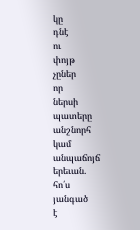կը
դնէ
ու
փոյթ
չըներ
որ
ներսի
պատերը
անշնորհ
կամ
անպաճոյճ
երեւան.
հո՛ս
յանգած
է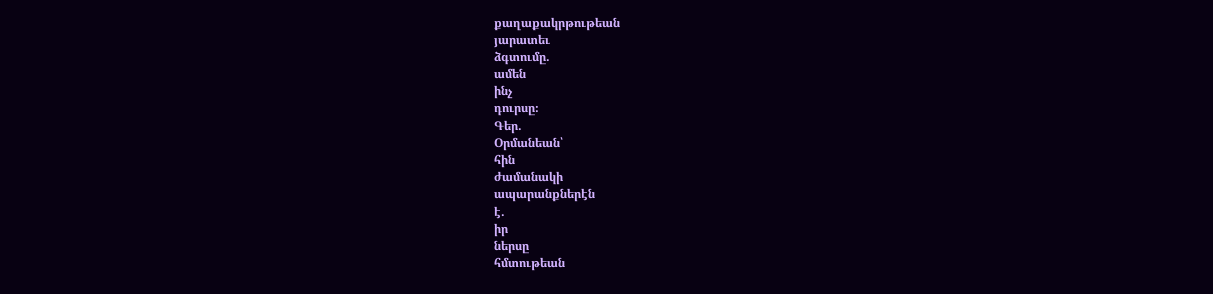քաղաքակրթութեան
յարատեւ
ձգտումը.
ամեն
ինչ
դուրսը։
Գեր.
Օրմանեան՝
հին
ժամանակի
ապարանքներէն
է.
իր
ներսը
հմտութեան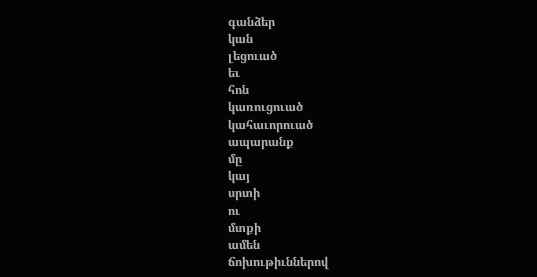գանձեր
կան
լեցուած
եւ
հոն
կառուցուած
կահաւորուած
ապարանք
մը
կայ
սրտի
ու
մտքի
ամեն
ճոխութիւններով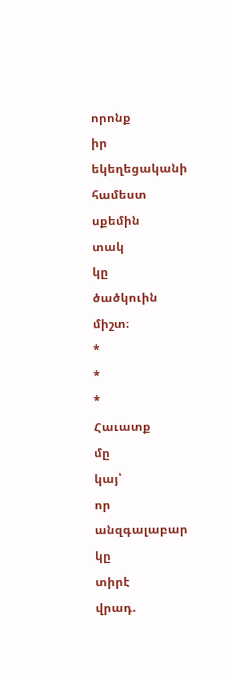որոնք
իր
եկեղեցականի
համեստ
սքեմին
տակ
կը
ծածկուին
միշտ։
*
*
*
Հաւատք
մը
կայ՝
որ
անզգալաբար
կը
տիրէ
վրադ.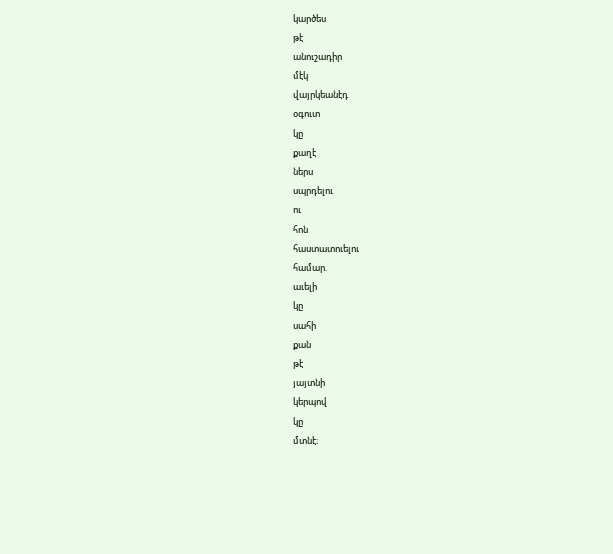կարծես
թէ
անուշադիր
մէկ
վայրկեանէդ
օգուտ
կը
քաղէ
ներս
սպրդելու
ու
հոն
հաստատուելու
համար.
աւելի
կը
սահի
քան
թէ
յայտնի
կերպով
կը
մտնէ։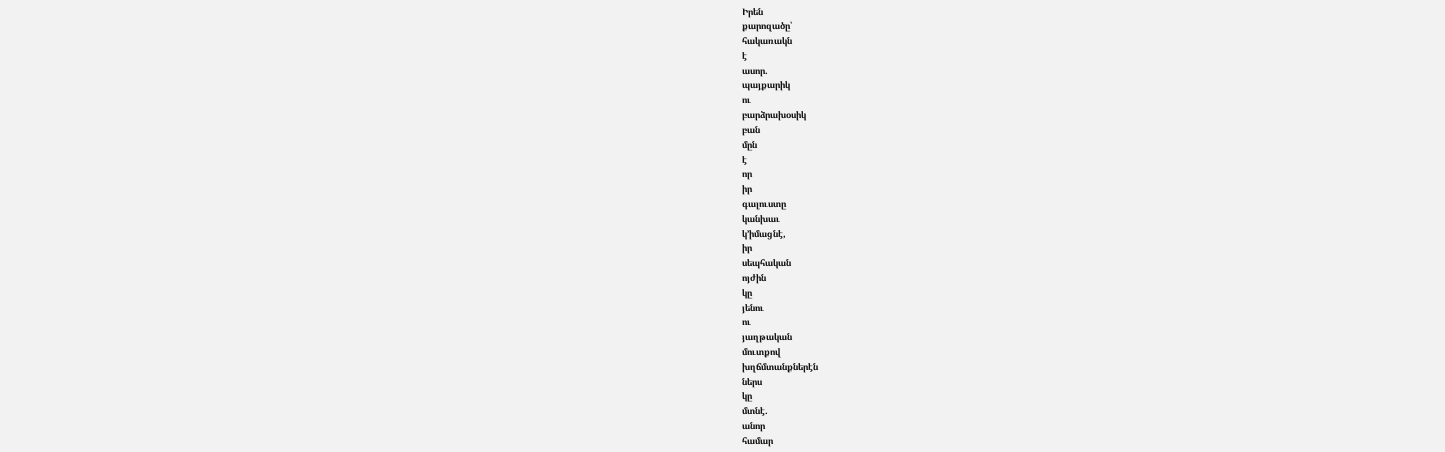Իրեն
քարոզածը՝
հակառակն
է
ասոր.
պայքարիկ
ու
բարձրախօսիկ
բան
մըն
է
որ
իր
գալուստը
կանխաւ
կ՚իմացնէ,
իր
սեպհական
ոյժին
կը
յենու
ու
յաղթական
մուտքով
խղճմտանքներէն
ներս
կը
մտնէ.
անոր
համար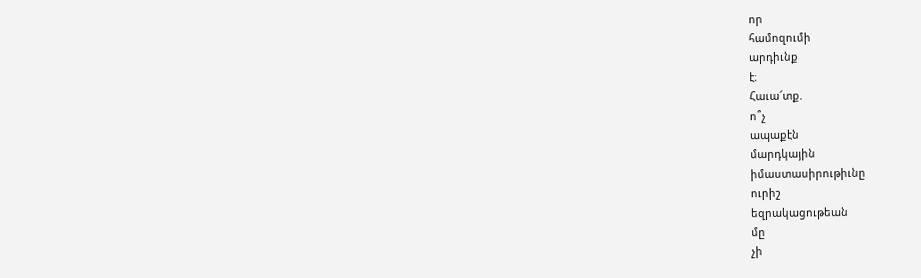որ
համոզումի
արդիւնք
է։
Հաւա՜տք.
ո՞չ
ապաքէն
մարդկային
իմաստասիրութիւնը
ուրիշ
եզրակացութեան
մը
չի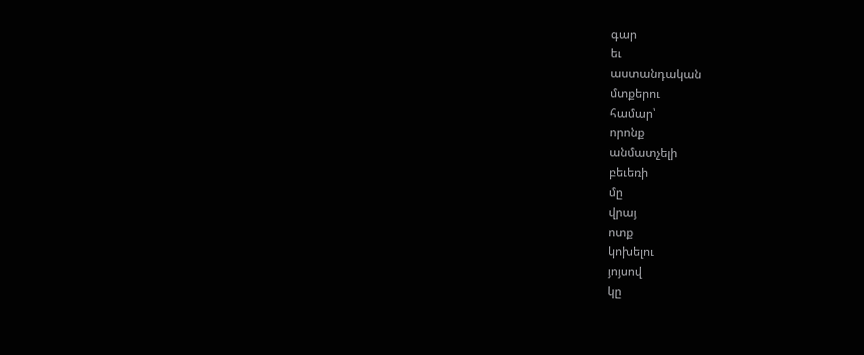գար
եւ
աստանդական
մտքերու
համար՝
որոնք
անմատչելի
բեւեռի
մը
վրայ
ոտք
կոխելու
յոյսով
կը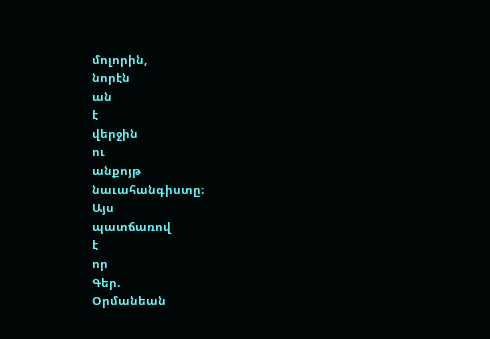մոլորին,
նորէն
ան
է
վերջին
ու
անքոյթ
նաւահանգիստը։
Այս
պատճառով
է
որ
Գեր.
Օրմանեան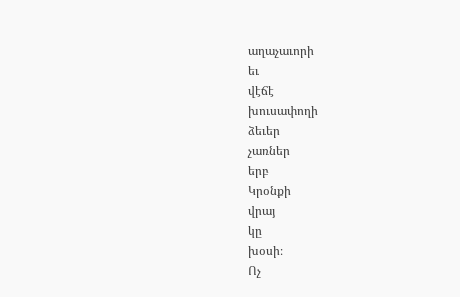աղաչաւորի
եւ
վէճէ
խուսափողի
ձեւեր
չառներ
երբ
Կրօնքի
վրայ
կը
խօսի։
Ոչ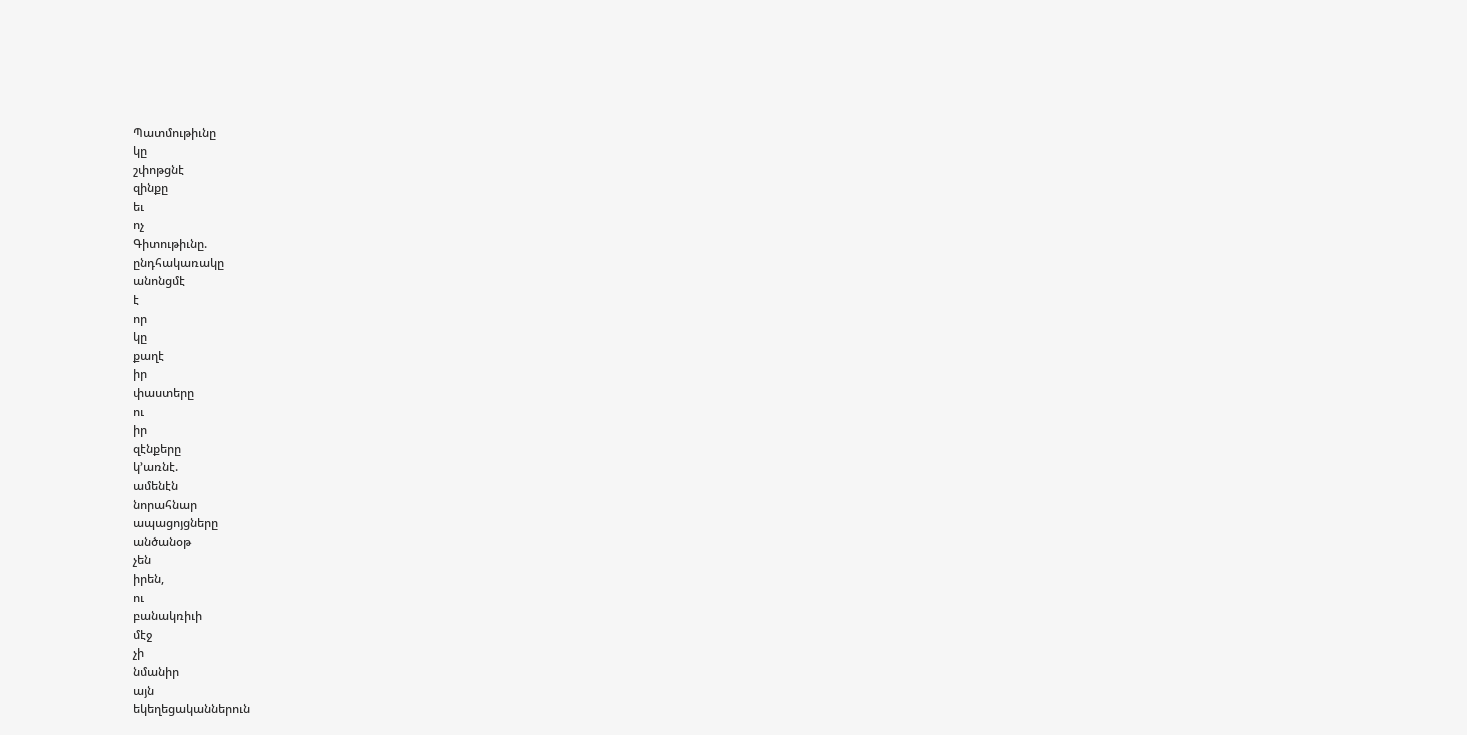Պատմութիւնը
կը
շփոթցնէ
զինքը
եւ
ոչ
Գիտութիւնը.
ընդհակառակը
անոնցմէ
է
որ
կը
քաղէ
իր
փաստերը
ու
իր
զէնքերը
կ՚առնէ.
ամենէն
նորահնար
ապացոյցները
անծանօթ
չեն
իրեն,
ու
բանակռիւի
մէջ
չի
նմանիր
այն
եկեղեցականներուն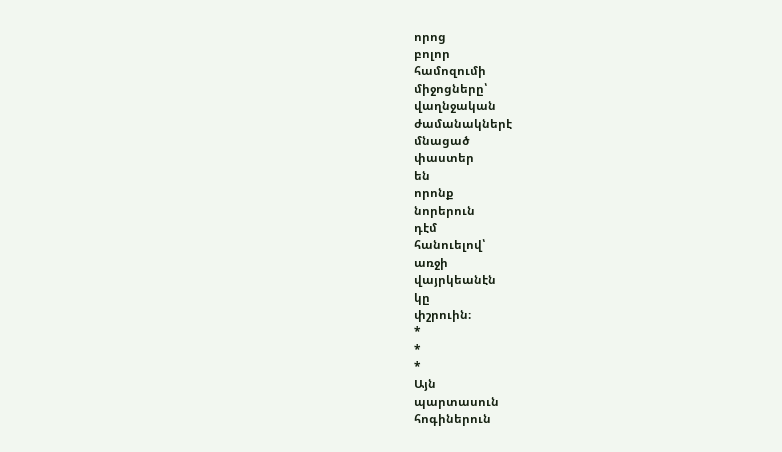որոց
բոլոր
համոզումի
միջոցները՝
վաղնջական
ժամանակներէ
մնացած
փաստեր
են
որոնք
նորերուն
դէմ
հանուելով՝
առջի
վայրկեանէն
կը
փշրուին։
*
*
*
Այն
պարտասուն
հոգիներուն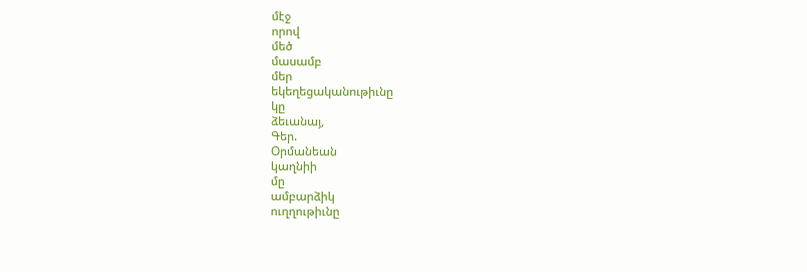մէջ
որով
մեծ
մասամբ
մեր
եկեղեցականութիւնը
կը
ձեւանայ,
Գեր.
Օրմանեան
կաղնիի
մը
ամբարձիկ
ուղղութիւնը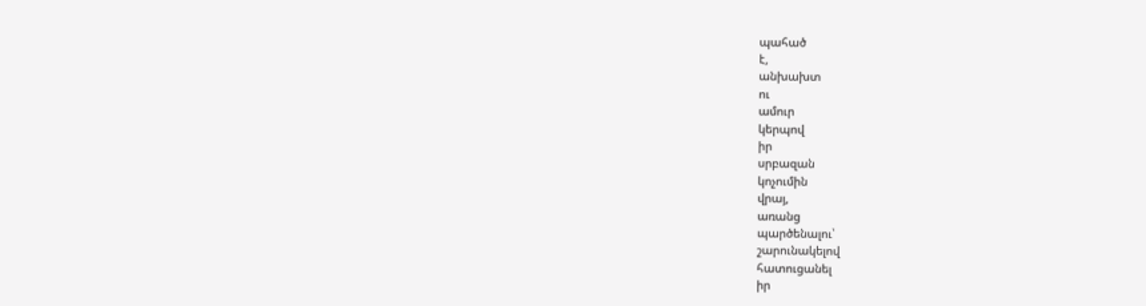պահած
է,
անխախտ
ու
ամուր
կերպով
իր
սրբազան
կոչումին
վրայ,
առանց
պարծենալու՝
շարունակելով
հատուցանել
իր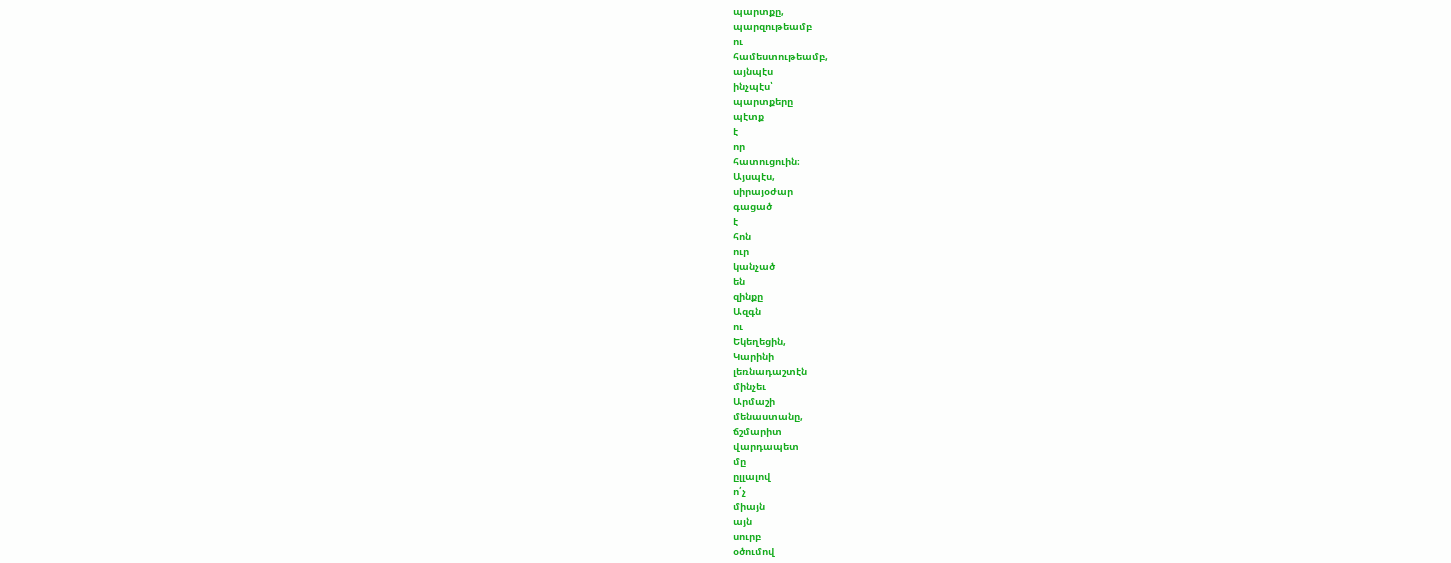պարտքը,
պարզութեամբ
ու
համեստութեամբ,
այնպէս
ինչպէս՝
պարտքերը
պէտք
է
որ
հատուցուին։
Այսպէս,
սիրայօժար
գացած
է
հոն
ուր
կանչած
են
զինքը
Ազգն
ու
Եկեղեցին,
Կարինի
լեռնադաշտէն
մինչեւ
Արմաշի
մենաստանը,
ճշմարիտ
վարդապետ
մը
ըլլալով
ո՛չ
միայն
այն
սուրբ
օծումով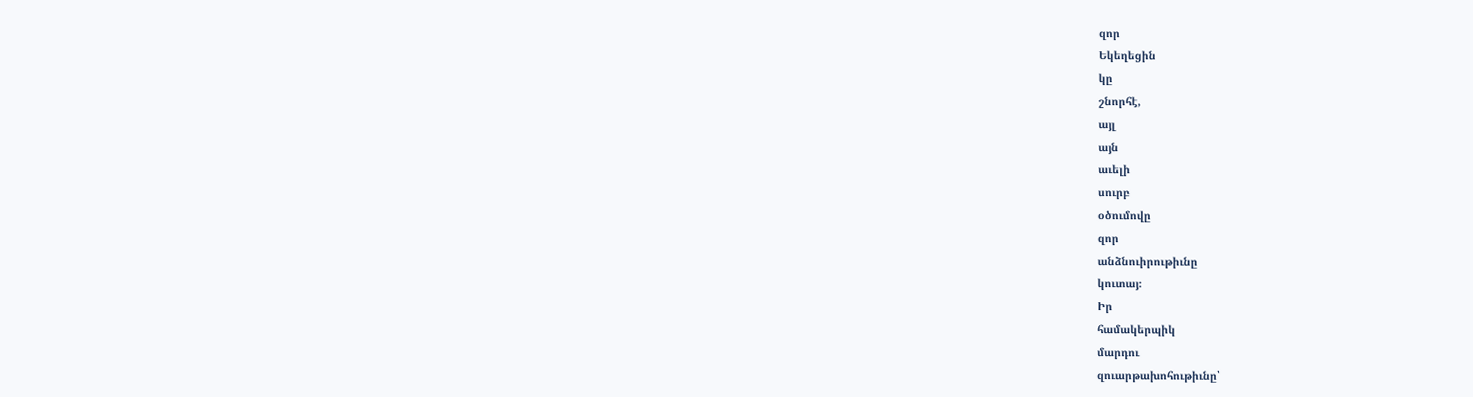զոր
Եկեղեցին
կը
շնորհէ,
այլ
այն
աւելի
սուրբ
օծումովը
զոր
անձնուիրութիւնը
կուտայ։
Իր
համակերպիկ
մարդու
զուարթախոհութիւնը՝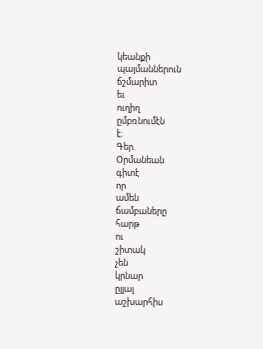կեանքի
պայմաններուն
ճշմարիտ
եւ
ուղիղ
ըմբռնումէն
է։
Գեր.
Օրմանեան
գիտէ
որ
ամեն
ճամբաները
հարթ
ու
շիտակ
չեն
կրնար
ըլլալ
աշխարհիս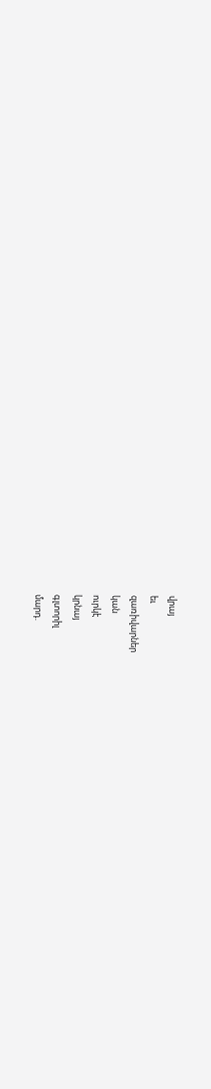վրայ
եւ
զառիվարներ
կան
ուրկէ
կրնայ
գլտորիլ
մարդ.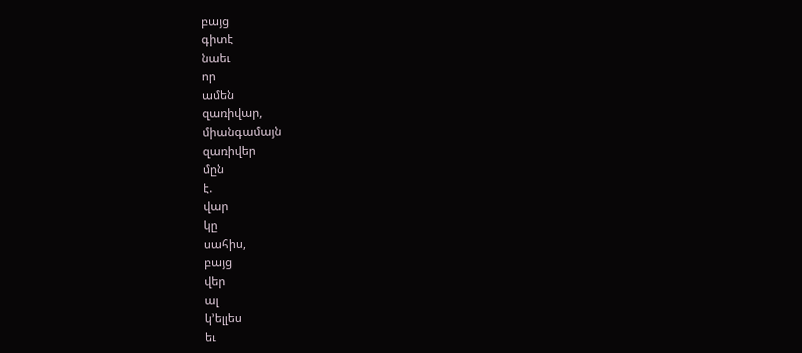բայց
գիտէ
նաեւ
որ
ամեն
զառիվար,
միանգամայն
զառիվեր
մըն
է.
վար
կը
սահիս,
բայց
վեր
ալ
կ՚ելլես
եւ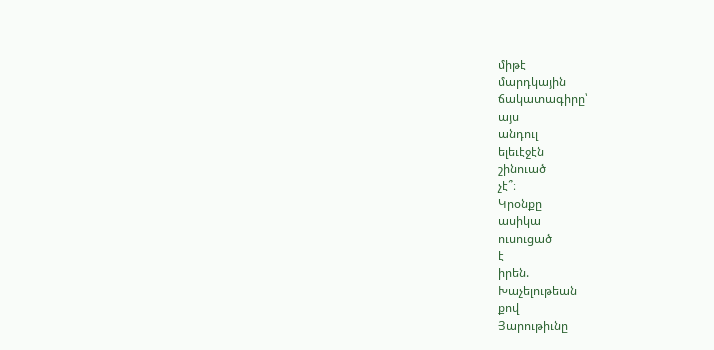միթէ
մարդկային
ճակատագիրը՝
այս
անդուլ
ելեւէջէն
շինուած
չէ՞։
Կրօնքը
ասիկա
ուսուցած
է
իրեն.
Խաչելութեան
քով
Յարութիւնը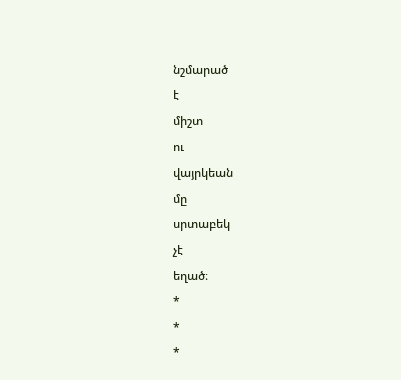նշմարած
է
միշտ
ու
վայրկեան
մը
սրտաբեկ
չէ
եղած։
*
*
*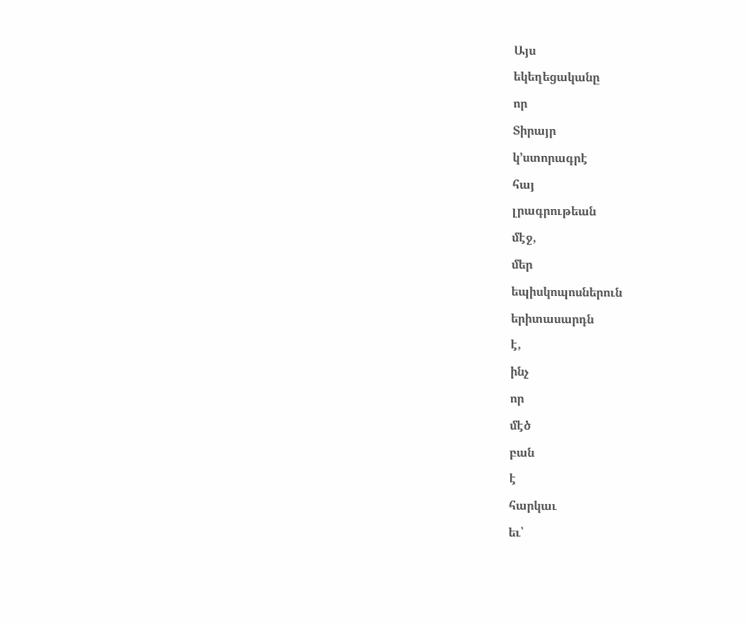Այս
եկեղեցականը
որ
Տիրայր
կ՚ստորագրէ
հայ
լրագրութեան
մէջ,
մեր
եպիսկոպոսներուն
երիտասարդն
է,
ինչ
որ
մէծ
բան
է
հարկաւ
եւ՝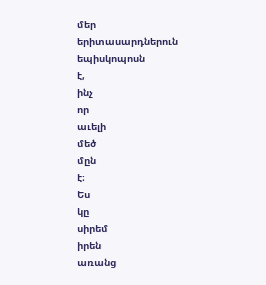մեր
երիտասարդներուն
եպիսկոպոսն
է,
ինչ
որ
աւելի
մեծ
մըն
է։
Ես
կը
սիրեմ
իրեն
առանց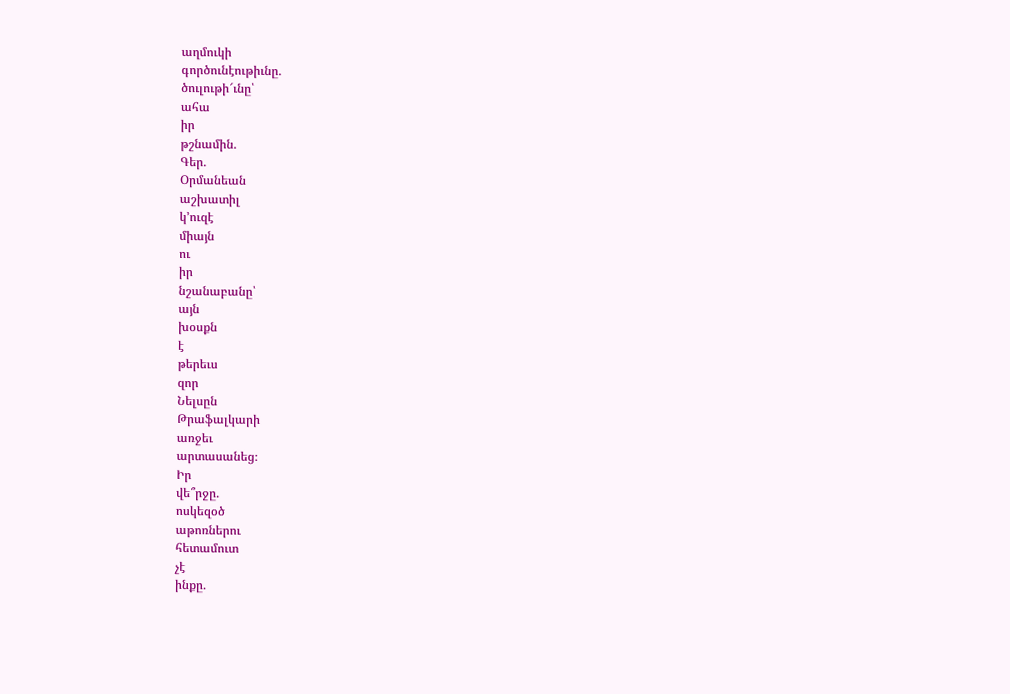աղմուկի
գործունէութիւնը.
ծուլութի՜ւնը՝
ահա
իր
թշնամին.
Գեր.
Օրմանեան
աշխատիլ
կ՚ուզէ
միայն
ու
իր
նշանաբանը՝
այն
խօսքն
է
թերեւս
զոր
Նելսըն
Թրաֆալկարի
առջեւ
արտասանեց։
Իր
վե՞րջը.
ոսկեզօծ
աթոռներու
հետամուտ
չէ
ինքը.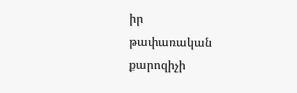իր
թափառական
քարոզիչի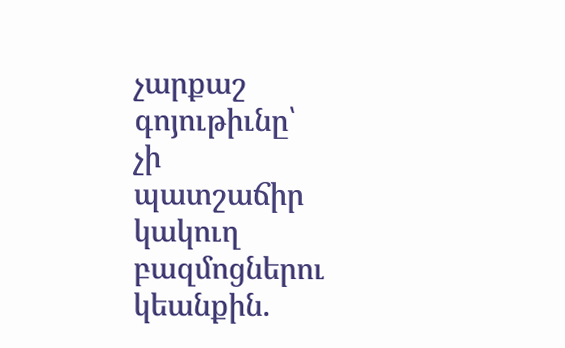չարքաշ
գոյութիւնը՝
չի
պատշաճիր
կակուղ
բազմոցներու
կեանքին.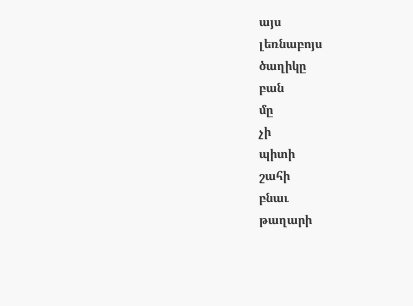այս
լեռնաբոյս
ծաղիկը
բան
մը
չի
պիտի
շահի
բնաւ
թաղարի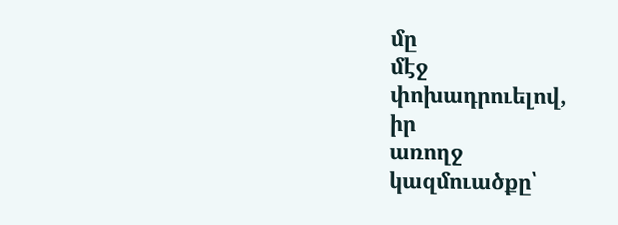մը
մէջ
փոխադրուելով,
իր
առողջ
կազմուածքը՝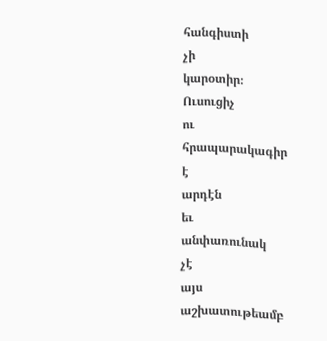հանգիստի
չի
կարօտիր։
Ուսուցիչ
ու
հրապարակագիր
է
արդէն
եւ
անփառունակ
չէ
այս
աշխատութեամբ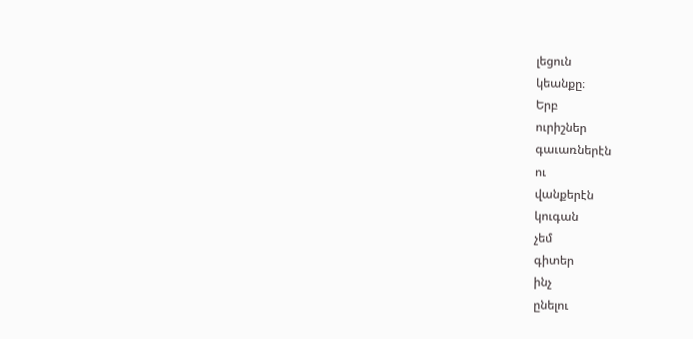լեցուն
կեանքը։
Երբ
ուրիշներ
գաւառներէն
ու
վանքերէն
կուգան
չեմ
գիտեր
ինչ
ընելու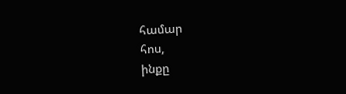համար
հոս,
ինքը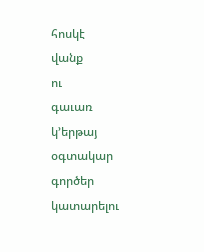հոսկէ
վանք
ու
գաւառ
կ՚երթայ
օգտակար
գործեր
կատարելու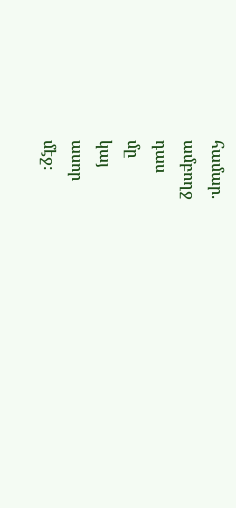համար.
ամբողջ
դաս
մը
կայ
ասոր
մէջ։